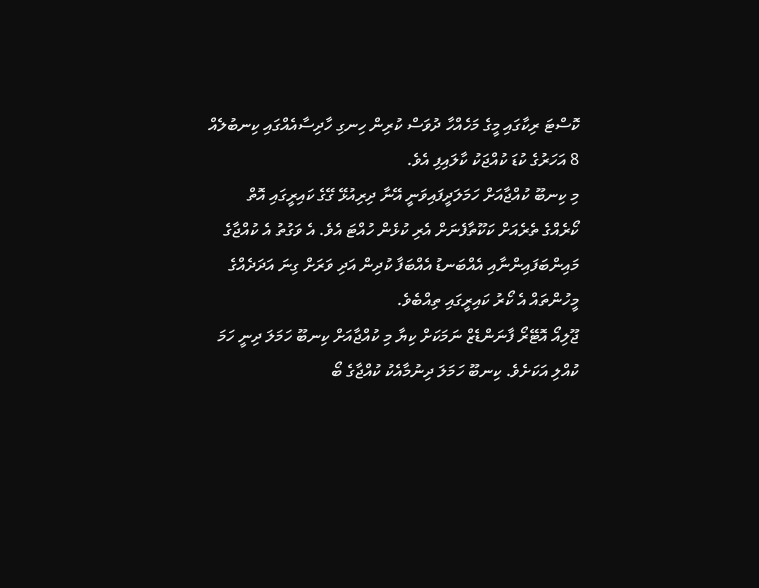ކޮސްޓަ ރިކާގައި މީގެ މަހެއްހާ ދުވަސް ކުރިން ހިނގި ހާދިސާއެއްގައި ކިނބުލެއް 8 އަހަރުގެ ކުޑަ ކުއްޖަކު ކާލައިފި އެވެ.
މި ކިނބޫ ކުއްޖާއަށް ހަމަލަދީފައިވަނީ އޭނާ ދިރިއުޅޭ ގޭގެ ކައިރީގައި އޮތް ކޯރެއްގެ ތެރެއަށް ކަކޫތާފެނަށް އެރި ކުޅެން ހުއްޓަ އެވެ. އެ ވަގުތު އެ ކުއްޖާގެ މައިންބަފައިންނާއި އެއްބަނޑު އެއްބަފާ ކުދިން އަދި ވަރަށް ގިނަ އަދަދެއްގެ މީހުންތައް އެ ކޯރު ކައިރީގައި ތިއްބެވެ.
ޖޫލިއޯ އޮޓޭރޯ ފާނަންޑެޒް ނަމަކަށް ކިޔާ މި ކުއްޖާއަށް ކިނބޫ ހަމަލަ ދިނީ ހަމަ ކުއްލި އަކަށެވެ. ކިނބޫ ހަމަލަ ދިނުމާއެކު ކުއްޖާގެ ބޯ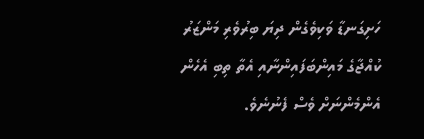ހަށިގަނޑާ ވަކިވެގެން ދިޔަ ބިރުވެރި މަންޒަރު ކުއްޖާގެ މައިންބަފައިންނާއި އެތާ ތިބި އެހެން އެންމެންނަށް ވެސް ފެނުނެވެ.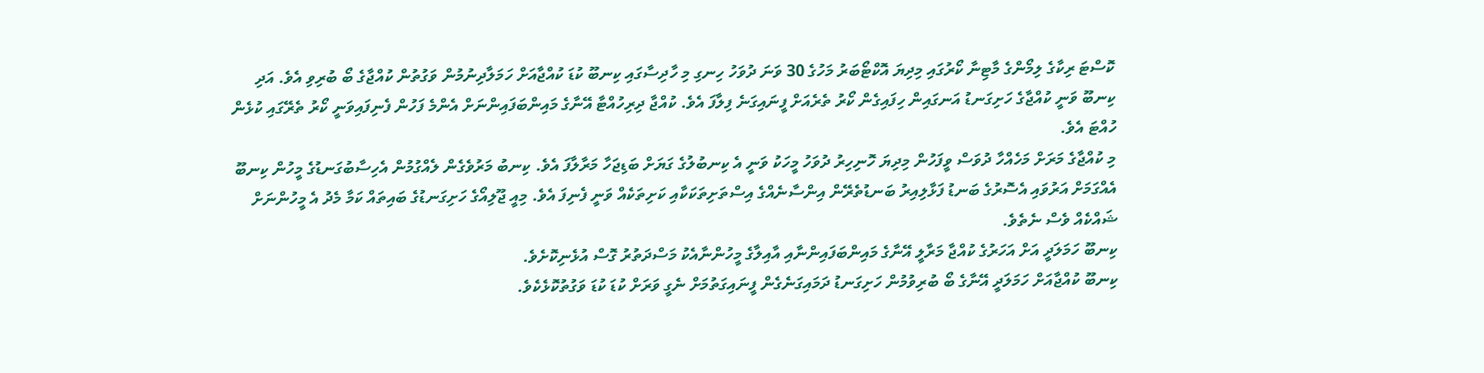ކޮސްޓަ ރިކާގެ ލިމޯންގެ މާޓިނާ ކޯރުގައި މިދިޔަ އޮކްޓޯބަރު މަހުގެ 30 ވަނަ ދުވަހު ހިނގި މި ހާދިސާގައި ކިނބޫ ކުޑަ ކުއްޖާއަށް ހަމަލާދިނުމުން ވަގުތުން ކުއްޖާގެ ބޯ ބުރިވި އެވެ. އަދި ކިނބޫ ވަނީ ކުއްޖާގެ ހަށިގަނޑު އަނގައިން ހިފައިގެން ކޯރު ތެރެއަށް ފީނައިގަނެ ފިލާފަ އެވެ. ކުއްޖާ ދިރިހުއްޓާ އޭނާގެ މައިންބަފައިންނަށް އެންމެ ފަހުން ފެނިފައިވަނީ ކޯރު ތެރޭގައި ކުޅެން ހުއްޓަ އެވެ.
މި ކުއްޖާގެ މަރަށް މަހެއްހާ ދުވަސް ވީފަހުން މިދިޔަ ހޮނިހިރު ދުވަހު މީހަކު ވަނީ އެ ކިނބުލުގެ ގަޔަށް ބަޑިޖަހާ މަރާލާފަ އެވެ. ކިނބު މަރުވެގެން ލެއްގުމުން އެހިސާބުގަނޑުގެ މީހުން ކިނބޫ އެއްގަމަށް އަރުވައި އެސޮރުގެ ބަނޑު ފަޅާލިއިރު ބަނޑުތެރޭން އިންސާނެއްގެ އިސްތަށިތަކަކާއި ކަށިތަކެއް ވަނީ ފެނިފަ އެވެ. މިއީ ޖޫލިއޯގެ ހަށިގަނޑުގެ ބައިތައް ކަމާ މެދު އެ މީހުންނަށް ޝައްކެއް ވެސް ނެތެވެ.
ކިނބޫ ހަމަލަދީ އަށް އަހަރުގެ ކުއްޖާ މަރާލީ އޭނާގެ މައިންބަފައިންނާއި އާއިލާގެ މީހުންނާއެކު މަސްދަތުރު ގޮސް އުޅެނިކޮށެވެ.
ކިނބޫ ކުއްޖާއަށް ހަމަލަދީ އޭނާގެ ބޯ ބުރިވުމުން ހަށިގަނޑު ދަމައިގަނެގެން ފީނައިގަތުމަށް ނެގީ ވަރަށް ކުޑަ ކުޑަ ވަގުތުކޮޅެކެވެ.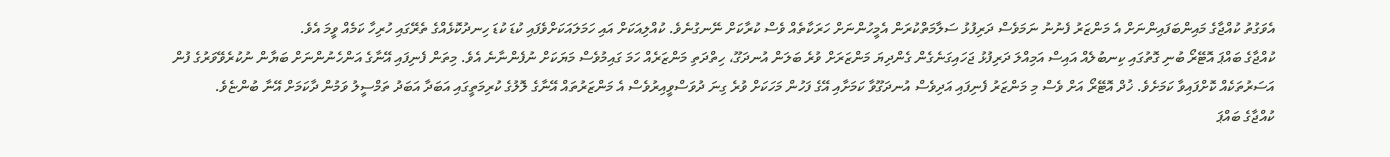އެވަގުތު ކުއްޖާގެ މައިންބަފައިންނަށް އެ މަންޒަރު ފެނުނު ނަމަވެސް ދަރިފުޅު ސަލާމަތްކުރަން އެމީހުންނަށް ހަރަކާތެއް ވެސް ކުރާކަށް ނޭނގުނެވެ. ކުއްލިއަކަށް އައި ހަމަލައަކަށްވެފައި ކުޑަ ކުޑަ ހިނދުކޮޅެއްގެ ތެރޭގައި ހުރިހާ ކަމެއް ވީމަ އެވެ.
ކުއްޖާގެ ބައްޕަ އޮޓޭރޯ ބުނި ގޮތުގައި ކިނބުލެއް އައިސް އަމިއްލަ ދަރިފުޅު ޖަހައިގަނެގެން ގެންދިޔަ މަންޒަރަށް ވުރެ ބަލަން އުނދަގޫ، ހިތްދަތި މަންޒަރެއް ހަމަ ގައިމުވެސް މަޔަކަށް ނުފެންނާނެ އެވެ. މިތަން ފެނިފައި އޭނާގެ އަންހެނުންނަށް ބަޔާން ނުކުރެވޭވަރުގެ ފުން އަސަރުތަކެއް ކޮށްފައިވާ ކަމަށެވެ. ޚުދް އޮޓޭރޯ އަށް ވެސް މި މަންޒަރު ފެނިފައި އަދިވެސް އުނދަގޫވާ ކަމަށާއި އޭގެ ފަހުން މަހަކަށް ވުރެ ގިނަ ދުވަސްވީއިރުވެސް އެ މަންޒަރުތައް އޭނާގެ ލޮލުގެ ކުރިމަތީގައި އަބަދާ އަބަދު ތަމްސީލު ވަމުން ދާކަމަށް އޭނާ ބުންޏެވެ.
ކުއްޖާގެ ބައްޕަ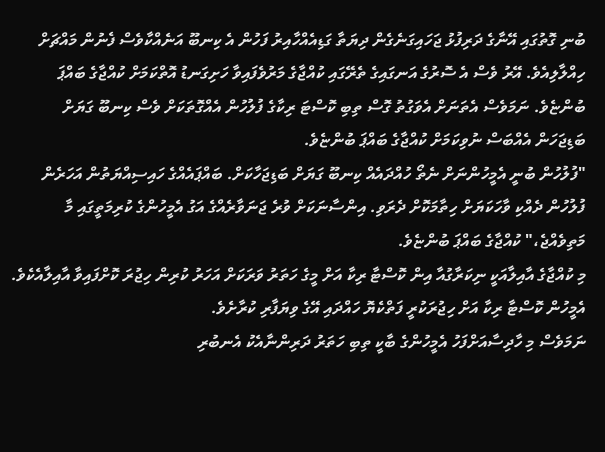ބުނި ގޮތުގައި އޭނާގެ ދަރިފުޅު ޖަހައިގަނެގެން ދިޔަތާ ގަޑިއެއްހާއިރު ފަހުން އެ ކިނބޫ އަނެއްކާވެސް ފެނުން މައްޗަށް ހިއްލާލިއެވެ. އޭރު ވެސް އެ ސޮރުގެ އަނގައިގެ ތެރޭގައި ކުއްޖާގެ މަރުވެފައިވާ ހަށިގަނޑު އޮތްކަމަށް ކުއްޖާގެ ބައްޕަ ބުންޏެވެ. ނަމަވެސް އެތަނަށް އެވަގުތު ގޮސް ތިބި ކޮސްޓަ ރިކާގެ ފުލުހުން އެއްގޮތަކަށް ވެސް ކިނބޫ ގަޔަށް ބަޑިޖަހަން އެއްބަސް ނުވިކަމަށް ކުއްޖާގެ ބައްޕަ ބުންޏެވެ.
"ފުލުހުން ބުނީ އެމީހުންނަށް ނެތޯ ހުއްދައެއް ކިނބޫ ގަޔަށް ބަޑިޖަހާކަށް. ބައްޕައެއްގެ ހައިސިއްޔަތުން އަހަރެން ފުލުހުން ދެއްކި ވާހަކަޔަށް ހިތާމަކޮށް ދެރަވި. އިންސާނަކަށް ވުރެ ޖަނަވާރެއްގެ އަގު އެމީހުންގެ ކުރިމަތީގައި މާ މަތިވެއްޖެ،" ކުއްޖާގެ ބައްޕަ ބުންޏެވެ.
މި ކުއްޖާގެ އާއިލާއަކީ ނިކަރާގުއާ އިން ކޮސްޓާ ރިކާ އަށް މީގެ ހަތަރު ވަރަކަށް އަހަރު ކުރިން ހިޖުރަ ކޮށްފައިވާ އާއިލާއެކެވެ. އެމީހުން ކޮސްޓާ ރިކާ އަށް ހިޖުރަކުރީ ފަތްކެޔޮ ހައްދައި އޭގެ ވިޔަފާރި ކުރާށެވެ.
ނަމަވެސް މި ހާދިސާއަށްފަހު އެމީހުންގެ ބާކީ ތިބި ހަތަރު ދަރިންނާއެކު އެނބުރި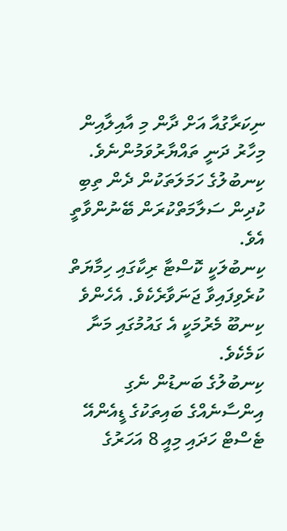ނިކަރާގުއާ އަށް ދާން މި އާއިލާއިން މިހާރު ދަނީ ތައްޔާރުވަމުންނެވެ. ކިނބުލުގެ ހަމަލަތަކުން ދެން ތިބި ކުދިން ސަލާމަތްކުރަން ބޭނުންވާތީ އެވެ.
ކިނބުލަކީ ކޮސްޓާ ރިކާގައި ހިމާޔަތް ކުރެވިފައިވާ ޖަނަވާރެކެވެ. އެހެންވެ ކިނބޫ މެރުމަކީ އެ ގައުމުގައި މަނާ ކަމެކެވެ.
ކިނބުލުގެ ބަނޑުން ނެގި އިންސާނެއްގެ ބައިތަކުގެ ޑީއެންއޭ ޓެސްޓް ހަދައި މިއީ 8 އަހަރުގެ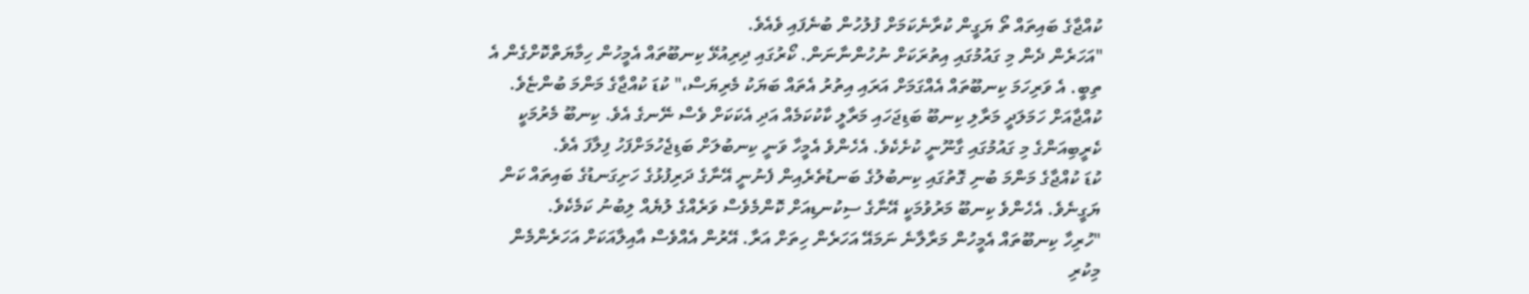ކުއްޖާގެ ބައިތައް ތޯ ޔަގީން ކުރާނެކަމަށް ފުލުހުން ބުނެފައި ވެއެވެ.
"އަހަރެން ދެން މި ގައުމުގައި އިތުރަކަށް ނުހުންނާނަން. ކޯރުގައި ދިރިއުޅޭ ކިނބޫތައް އެމީހުން ހިމާޔަތްކޮށްގެން އެ ތިބީ. އެ ވަރިހަމަ ކިނބޫތައް އެއްގަމަށް އަރައި އިތުރު އެތައް ބަޔަކު މެރިޔަސް،" ކުޑަ ކުއްޖާގެ މަންމަ ބުންޏެވެ.
ކުއްޖާއަށް ހަމަލަދީ މަރާލި ކިނބޫ ބަޑިޖަހައި މަރާލީ ކާކުކަމެއް އަދި އެކަކަށް ވެސް ނޭނގެ އެވެ. ކިނބޫ މެރުމަކީ ކެރީބިއަންގެ މި ގައުމުގައި ގާނޫނީ ކުށެކެވެ. އެހެންވެ އެމީހާ ވަނީ ކިނބުލަށް ބަޑިޖެހުމަށްފަހު ފިލާފަ އެވެ.
ކުޑަ ކުއްޖާގެ މަންމަ ބުނި ގޮތުގައި ކިނބުލުގެ ބަނޑުތެރެއިން ފެނުނީ އޭނާގެ ދަރިފުޅުގެ ހަށިގަނޑުގެ ބައިތައް ކަން ޔަގީނެވެ. އެހެންވެ ކިނބޫ މަރުވުމަކީ އޭނާގެ ސިކުނޑިއަށް ކޮންމެވެސް ވަރެއްގެ ލުޔެއް ލިބުނު ކަމެކެވެ.
"ހުރިހާ ކިނބޫތައް އެމީހުން މަރާލާނެ ނަމައޭ އަހަރެން ހިތަށް އަރާ. އޭރުން އެއްވެސް އާއިލާއަކަށް އަހަރެންމެން މިކުރި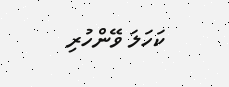ކަހަލަ ވޭންހުރި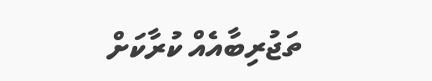ތަޖުރިބާއެއް ކުރާކަށް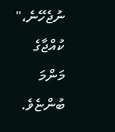ނުޖެހޭނެ،" ކުއްޖާގެ މަންމަ ބުންޏެވެ.